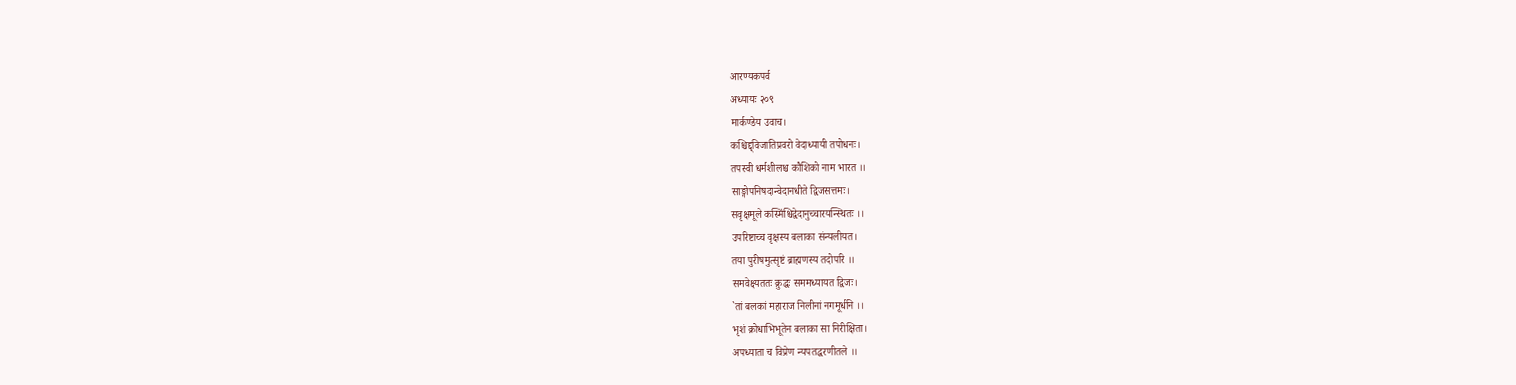आरण्यकपर्व
अध्यायः २०९
मार्कण्डेय उवाच।
कश्चिद्द्विजातिप्रवरो वेदाध्यायी तपोधनः।
तपस्वी धर्मशीलश्च कौशिको नाम भारत ।।
साङ्गोपनिषदान्वेदानधीते द्विजसत्तमः।
सवृक्षमूले कस्मिंश्चिद्वेदानुच्चारयन्स्थितः ।।
उपरिष्टाच्च वृक्षस्य बलाका संन्यलीयत।
तया पुरीषमुत्सृष्टं ब्राह्मणस्य तदोपरि ।।
समवेक्ष्यततः क्रुद्धः सममध्यायत द्विजः।
`तां बलकां महाराज निलीनां नगमूर्धनि ।।
भृशं क्रोधाभिभूतेन बलाका सा निरीक्षिता।
अपध्याता च विप्रेण न्यपतद्धरणीतले ।।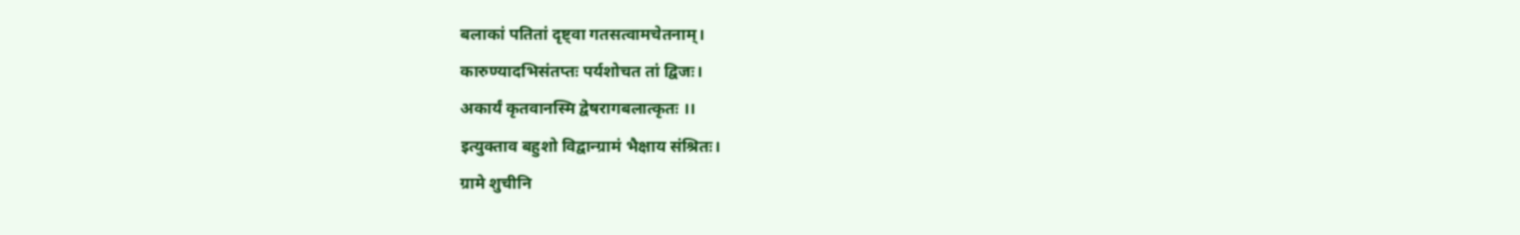बलाकां पतितां दृष्ट्वा गतसत्वामचेतनाम्।
कारुण्यादभिसंतप्तः पर्यशोचत तां द्विजः।
अकार्यं कृतवानस्मि द्वेषरागबलात्कृतः ।।
इत्युक्ताव बहुशो विद्वान्ग्रामं भैक्षाय संश्रितः।
ग्रामे शुचीनि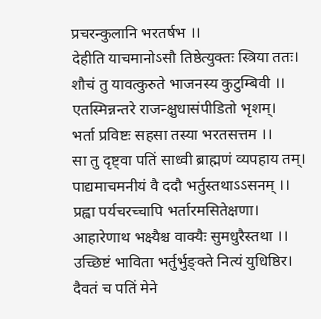प्रचरन्कुलानि भरतर्षभ ।।
देहीति याचमानोऽसौ तिष्ठेत्युक्तः स्त्रिया ततः।
शौचं तु यावत्कुरुते भाजनस्य कुटुम्बिवी ।।
एतस्मिन्नन्तरे राजन्क्षुधासंपीडितो भृशम्।
भर्ता प्रविष्टः सहसा तस्या भरतसत्तम ।।
सा तु दृष्ट्वा पतिं साध्वी ब्राह्मणं व्यपहाय तम्।
पाद्यमाचमनीयं वै ददौ भर्तुस्तथाऽऽसनम् ।।
प्रह्वा पर्यचरच्चापि भर्तारमसितेक्षणा।
आहारेणाथ भक्ष्यैश्च वाक्यैः सुमधुरैस्तथा ।।
उच्छिष्टं भाविता भर्तुर्भुङ्क्ते नित्यं युधिष्ठिर।
दैवतं च पतिं मेने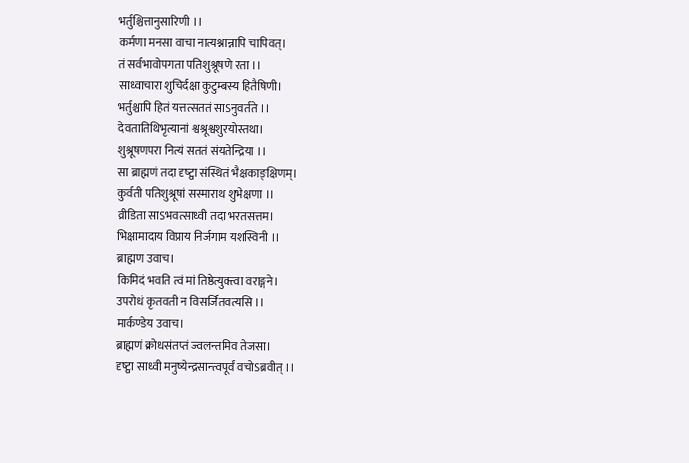भर्तुश्चित्तानुसारिणी ।।
कर्मणा मनसा वाचा नात्यश्नान्नापि चापिवत्।
तं सर्वभावोपगता पतिशुश्रूषणे रता ।।
साध्वाचारा शुचिर्दक्षा कुटुम्बस्य हितैषिणी।
भर्तुश्चापि हितं यत्तत्सततं साऽनुवर्तते ।।
देवतातिथिभृत्यानां श्वश्रूश्वशुरयोस्तथा।
शुश्रूषणपरा नित्यं सततं संयतेन्द्रिया ।।
सा ब्राह्मणं तदा दृष्ट्वा संस्थितं भैक्षकाङ्क्षिणम्।
कुर्वती पतिशुश्रूषां सस्माराथ शुभेक्षणा ।।
व्रीडिता साऽभवत्साध्वी तदा भरतसत्तम।
भिक्षामादाय विप्राय निर्जगाम यशस्विनी ।।
ब्राह्मण उवाच।
किमिदं भवति त्वं मां तिष्ठेत्युक्त्वा वराङ्गने।
उपरोधं कृतवती न विसर्जितवत्यसि ।।
मार्कण्डेय उवाच।
ब्राह्मणं क्रोधसंतप्तं ज्वलन्तमिव तेजसा।
दृष्ट्वा साध्वी मनुष्येन्द्रसान्त्वपूर्वं वचोऽब्रवीत् ।।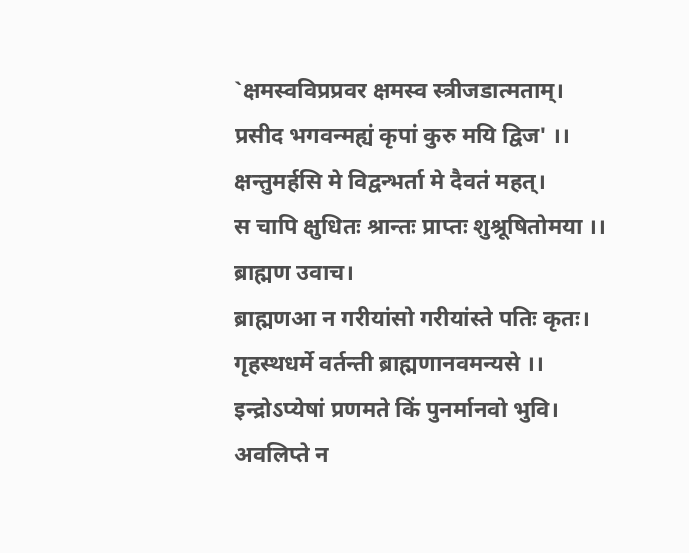`क्षमस्वविप्रप्रवर क्षमस्व स्त्रीजडात्मताम्।
प्रसीद भगवन्मह्यं कृपां कुरु मयि द्विज' ।।
क्षन्तुमर्हसि मे विद्वन्भर्ता मे दैवतं महत्।
स चापि क्षुधितः श्रान्तः प्राप्तः शुश्रूषितोमया ।।
ब्राह्मण उवाच।
ब्राह्मणआ न गरीयांसो गरीयांस्ते पतिः कृतः।
गृहस्थधर्मे वर्तन्ती ब्राह्मणानवमन्यसे ।।
इन्द्रोऽप्येषां प्रणमते किं पुनर्मानवो भुवि।
अवलिप्ते न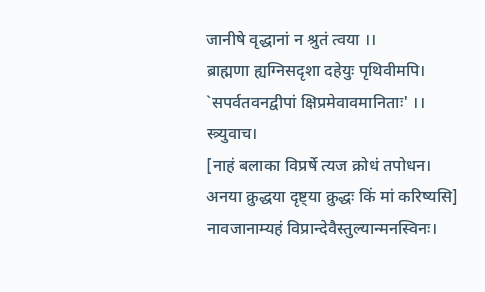जानीषे वृद्धानां न श्रुतं त्वया ।।
ब्राह्मणा ह्यग्निसदृशा दहेयुः पृथिवीमपि।
`सपर्वतवनद्वीपां क्षिप्रमेवावमानिताः' ।।
स्त्र्युवाच।
[नाहं बलाका विप्रर्षे त्यज क्रोधं तपोधन।
अनया क्रुद्धया दृष्ट्या क्रुद्धः किं मां करिष्यसि]
नावजानाम्यहं विप्रान्देवैस्तुल्यान्मनस्विनः।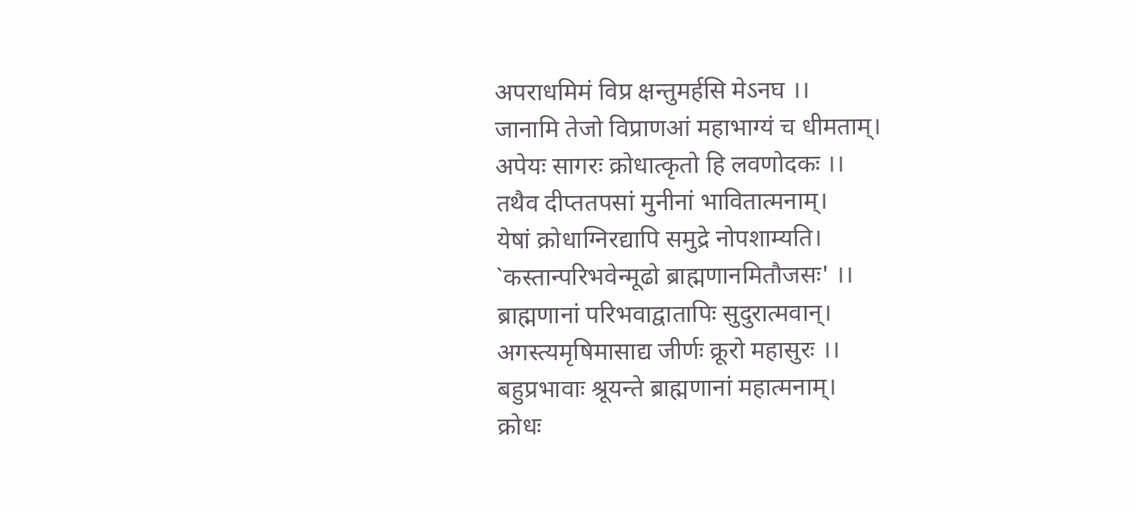अपराधमिमं विप्र क्षन्तुमर्हसि मेऽनघ ।।
जानामि तेजो विप्राणआं महाभाग्यं च धीमताम्।
अपेयः सागरः क्रोधात्कृतो हि लवणोदकः ।।
तथैव दीप्ततपसां मुनीनां भावितात्मनाम्।
येषां क्रोधाग्निरद्यापि समुद्रे नोपशाम्यति।
`कस्तान्परिभवेन्मूढो ब्राह्मणानमितौजसः' ।।
ब्राह्मणानां परिभवाद्वातापिः सुदुरात्मवान्।
अगस्त्यमृषिमासाद्य जीर्णः क्रूरो महासुरः ।।
बहुप्रभावाः श्रूयन्ते ब्राह्मणानां महात्मनाम्।
क्रोधः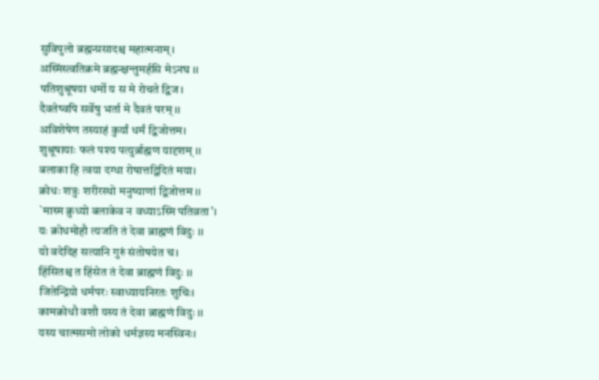सुविपुलो ब्रह्मन्प्रसादश्च महात्मनाम्।
अस्मिंस्त्वतिक्रमे ब्रह्मन्क्षन्तुमर्हसि मेऽनघ ।।
पतिशुश्रूषया धर्मो य स मे रोचते द्विज।
दैवतेष्वपि सर्वेषु भर्ता मे दैवतं परम् ।।
अविशेषेण तस्याहं कुर्यां धर्मं द्विजोत्तम।
शुश्रूषायाः फलं पश्य पत्युर्ब्राह्मण यादृशम् ।।
बलाका हि त्वया दग्धा रोषात्तद्विदितं मया।
क्रोधः शत्रुः शरीरस्थो मनुष्याणां द्विजोत्तम ।।
`मास्म क्रुध्यो बलाकेव न वध्याऽस्मि पतिव्रता'।
यः क्रोधमोहौ त्यजति तं देवा ब्राह्मणं विदुः ।।
यो वदेदिह सत्यानि गुरुं संतोषयेत च।
हिंसितश्च त हिंसेत तं देवा ब्राह्मणं विदुः ।।
जितेन्द्रियो धर्मपरः स्वाध्यायनिरतः शुचिः।
कामक्रोधौ वशौ यस्य तं देवा ब्राह्मणं विदुः ।।
यस्य चात्मसमो लोको धर्मज्ञस्य मनस्विनः।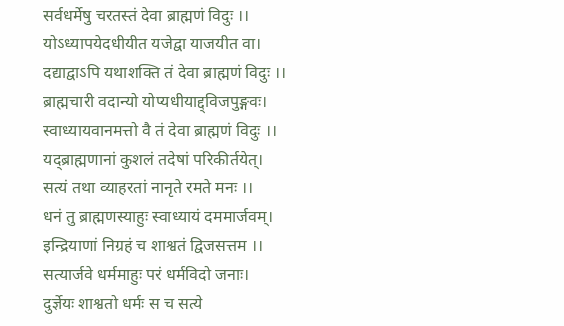सर्वधर्मेषु चरतस्तं देवा ब्राह्मणं विदुः ।।
योऽध्यापयेदधीयीत यजेद्वा याजयीत वा।
दद्याद्वाऽपि यथाशक्ति तं देवा ब्राह्मणं विदुः ।।
ब्राह्मचारी वदान्यो योप्यधीयाद्द्विजपुङ्गवः।
स्वाध्यायवानमत्तो वै तं देवा ब्राह्मणं विदुः ।।
यद्ब्राह्मणानां कुशलं तदेषां परिकीर्तयेत्।
सत्यं तथा व्याहरतां नानृते रमते मनः ।।
धनं तु ब्राह्मणस्याहुः स्वाध्यायं दममार्जवम्।
इन्द्रियाणां निग्रहं च शाश्वतं द्विजसत्तम ।।
सत्यार्जवे धर्ममाहुः परं धर्मविदो जनाः।
दुर्ज्ञेयः शाश्वतो धर्मः स च सत्ये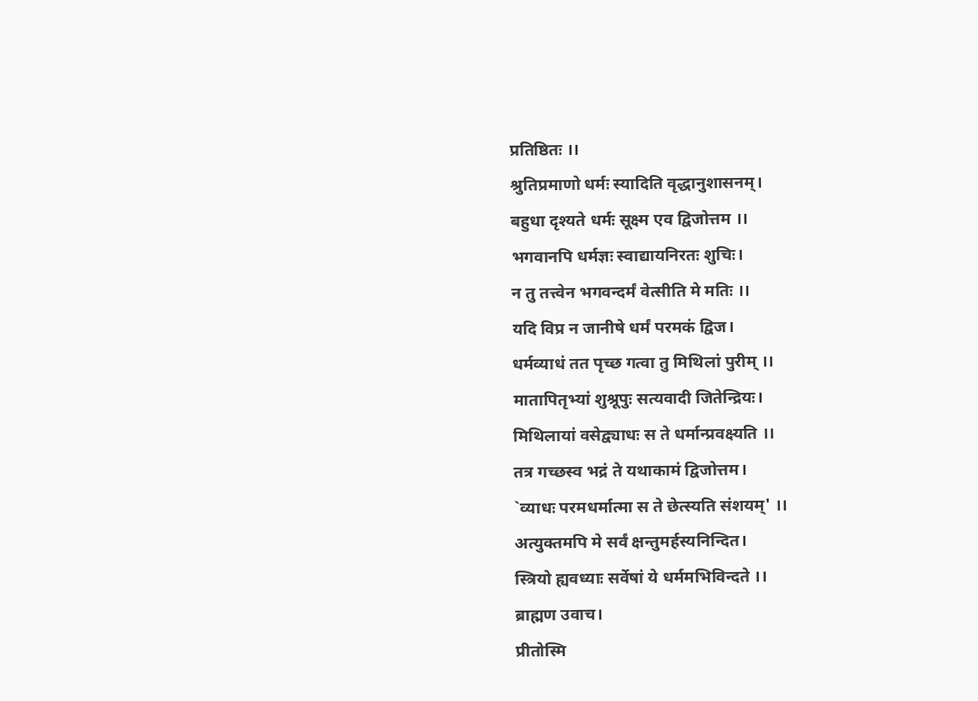प्रतिष्ठितः ।।
श्रुतिप्रमाणो धर्मः स्यादिति वृद्धानुशासनम्।
बहुधा दृश्यते धर्मः सूक्ष्म एव द्विजोत्तम ।।
भगवानपि धर्मज्ञः स्वाद्यायनिरतः शुचिः।
न तु तत्त्वेन भगवन्दर्मं वेत्सीति मे मतिः ।।
यदि विप्र न जानीषे धर्मं परमकं द्विज।
धर्मव्याधं तत पृच्छ गत्वा तु मिथिलां पुरीम् ।।
मातापितृभ्यां शुश्रूपुः सत्यवादी जितेन्द्रियः।
मिथिलायां वसेद्व्याधः स ते धर्मान्प्रवक्ष्यति ।।
तत्र गच्छस्व भद्रं ते यथाकामं द्विजोत्तम।
`व्याधः परमधर्मात्मा स ते छेत्स्यति संशयम्' ।।
अत्युक्तमपि मे सर्वं क्षन्तुमर्हस्यनिन्दित।
स्त्रियो ह्यवध्याः सर्वेषां ये धर्ममभिविन्दते ।।
ब्राह्मण उवाच।
प्रीतोस्मि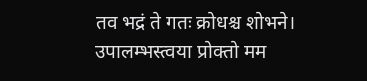तव भद्रं ते गतः क्रोधश्च शोभने।
उपालम्भस्त्वया प्रोक्तो मम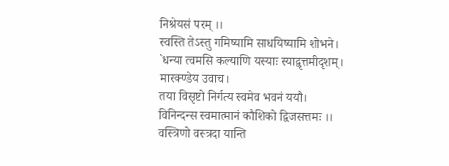निश्रेयसं परम् ।।
स्वस्ति तेऽस्तु गमिष्यामि साधयिष्यामि शोभने।
`धन्या त्वमसि कल्याणि यस्याः स्याद्वृत्तमीदृशम्।
मारक्ण्डेय उवाच।
तया विसृष्टो निर्गत्य स्वमेव भवनं ययौ।
विनिन्दन्स स्वमात्मानं कौशिको द्विजसत्तमः ।।
वस्त्रिणो वस्त्रदा यान्ति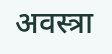अवस्त्रा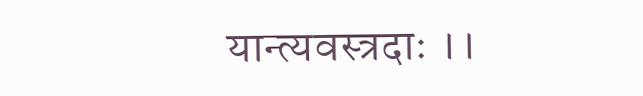यान्त्यवस्त्रदाः ।।